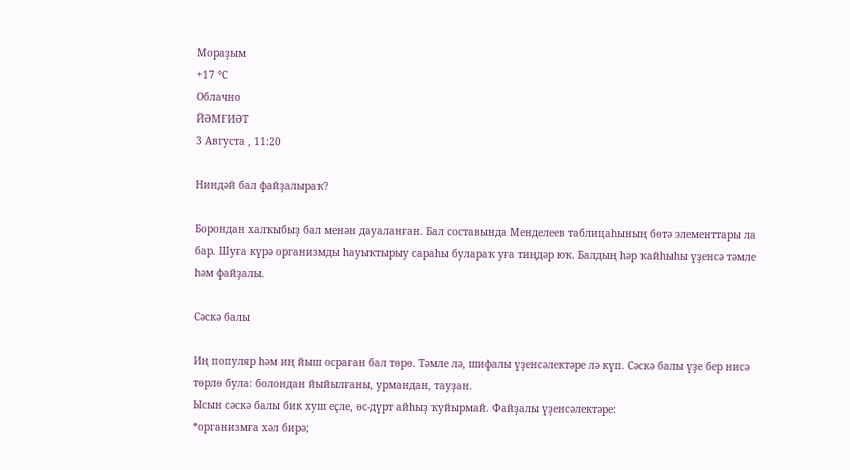Мораҙым
+17 °С
Облачно
ЙӘМҒИӘТ
3 Августа , 11:20

Ниндәй бал файҙалыраҡ?

Борондан халҡыбыҙ бал менән дауаланған. Бал составында Менделеев таблицаһының бөтә элементтары ла бар. Шуға күрә организмды һауыҡтырыу сараһы булараҡ уға тиңдәр юҡ. Балдың һәр ҡайһыһы үҙенсә тәмле һәм файҙалы.

Сәскә балы

Иң популяр һәм иң йыш осраған бал төрө. Тәмле лә, шифалы үҙенсәлектәре лә күп. Сәскә балы үҙе бер нисә төрлө була: болондан йыйылғаны, урмандан, тауҙан.
Ысын сәскә балы бик хуш еҫле, өс-дүрт айһыҙ ҡуйырмай. Файҙалы үҙенсәлектәре:
*организмға хәл бирә;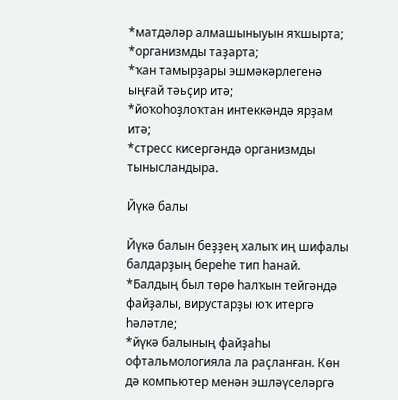*матдәләр алмашыныуын яҡшырта;
*организмды таҙарта;
*ҡан тамырҙары эшмәкәрлегенә ыңғай тәьҫир итә;
*йоҡоһоҙлоҡтан интеккәндә ярҙам итә;
*стресс кисергәндә организмды тынысландыра.

Йүкә балы

Йүкә балын беҙҙең халыҡ иң шифалы балдарҙың береһе тип һанай.
*Балдың был төрө һалҡын тейгәндә файҙалы, вирустарҙы юҡ итергә һәләтле;
*йүкә балының файҙаһы офтальмологияла ла раҫланған. Көн дә компьютер менән эшләүселәргә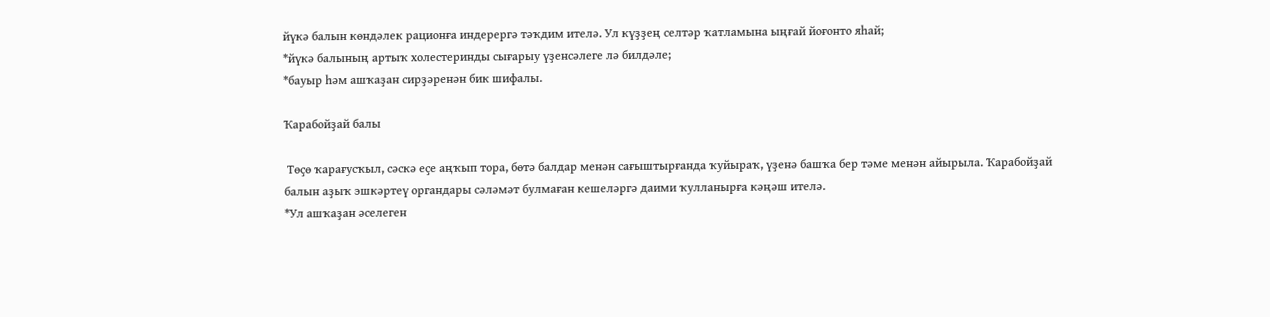йүкә балын көндәлек рационға индерергә тәҡдим ителә. Ул күҙҙең селтәр ҡатламына ыңғай йоғонто яһай;
*йүкә балының артыҡ холестеринды сығарыу үҙенсәлеге лә билдәле;
*бауыр һәм ашҡаҙан сирҙәренән бик шифалы.

Ҡарабойҙай балы

 Төҫө ҡарағусҡыл, сәскә еҫе аңҡып тора, бөтә балдар менән сағыштырғанда ҡуйыраҡ, үҙенә башҡа бер тәме менән айырыла. Ҡарабойҙай балын аҙыҡ эшкәртеү органдары сәләмәт булмаған кешеләргә даими ҡулланырға кәңәш ителә.
*Ул ашҡаҙан әселеген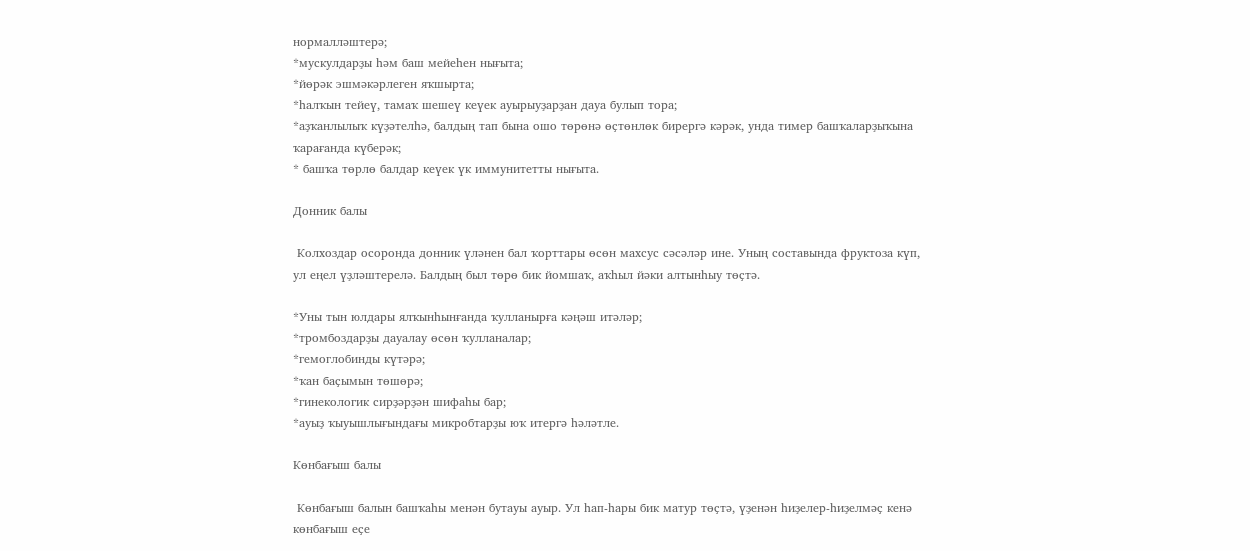нормалләштерә;
*мускулдарҙы һәм баш мейеһен нығыта;
*йөрәк эшмәкәрлеген яҡшырта;
*һалҡын тейеү, тамаҡ шешеү кеүек ауырыуҙарҙан дауа булып тора;
*аҙҡанлылыҡ күҙәтелһә, балдың тап бына ошо төрөнә өҫтөнлөк бирергә кәрәк, унда тимер башҡаларҙыҡына ҡарағанда күберәк;
* башҡа төрлө балдар кеүек үк иммунитетты нығыта.

Донник балы

 Колхоздар осоронда донник үләнен бал ҡорттары өсөн махсус сәсәләр ине. Уның составында фруктоза күп, ул еңел үҙләштерелә. Балдың был төрө бик йомшаҡ, аҡһыл йәки алтынһыу төҫтә.

*Уны тын юлдары ялҡынһынғанда ҡулланырға кәңәш итәләр;
*тромбоздарҙы дауалау өсөн ҡулланалар;
*гемоглобинды күтәрә;
*ҡан баҫымын төшөрә;
*гинекологик сирҙәрҙән шифаһы бар;
*ауыҙ ҡыуышлығындағы микробтарҙы юҡ итергә һәләтле.

Көнбағыш балы

 Көнбағыш балын башҡаһы менән бутауы ауыр. Ул һап-һары бик матур төҫтә, үҙенән һиҙелер-һиҙелмәҫ кенә көнбағыш еҫе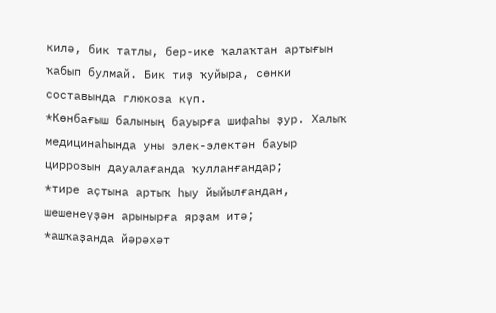килә, бик татлы, бер-ике ҡалаҡтан артығын ҡабып булмай. Бик тиҙ ҡуйыра, сөнки составында глюкоза күп.
*Көнбағыш балының бауырға шифаһы ҙур. Халыҡ медицинаһында уны элек-электән бауыр циррозын дауалағанда ҡулланғандар;
*тире аҫтына артыҡ һыу йыйылғандан, шешенеүҙән арынырға ярҙам итә;
*ашҡаҙанда йәрәхәт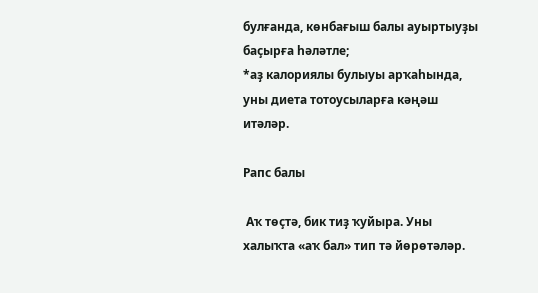булғанда, көнбағыш балы ауыртыуҙы баҫырға һәләтле;
*аҙ калориялы булыуы арҡаһында, уны диета тотоусыларға кәңәш итәләр.

Рапс балы

 Аҡ төҫтә, бик тиҙ ҡуйыра. Уны халыҡта «аҡ бал» тип тә йөрөтәләр.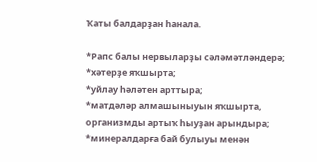Ҡаты балдарҙан һанала.

*Рапс балы нервыларҙы сәләмәтләндерә;
*хәтерҙе яҡшырта;
*уйлау һәләтен арттыра;
*матдәләр алмашыныуын яҡшырта, организмды артыҡ һыуҙан арындыра;
*минералдарға бай булыуы менән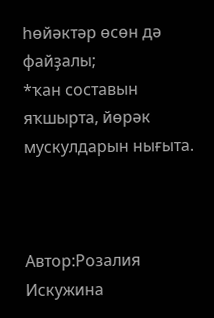һөйәктәр өсөн дә файҙалы;
*ҡан составын яҡшырта, йөрәк мускулдарын нығыта.



Автор:Розалия Искужина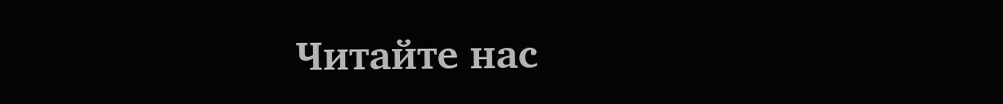Читайте нас